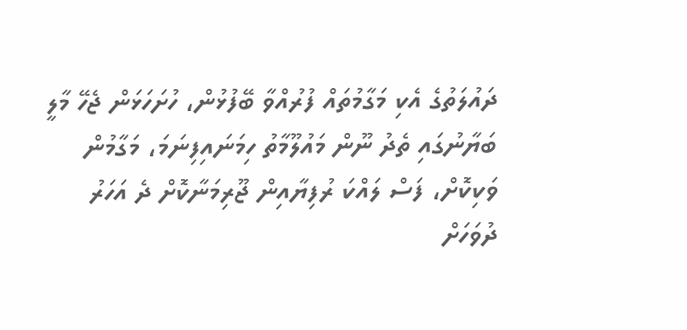ދައުލަތުގެ އެކި މަގާމުތައް ފުރުއްވާ ބޭފުޅުން، ހުށަހަޅަން ޖެހޭ މާލީ ބަޔާނުގައި ތެދު ނޫން މައުލޫމާތު ހިމަނައިފިނަމަ، މަގާމުން ވަކިކޮށް، ފަސް ލައްކަ ރުފިޔާއިން ޖޫރިމަނާކޮށް ދެ އަހަރު ދުވަހަށް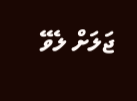ޖަލަށް ލެވޭ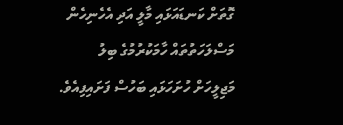ގޮތަށް ކަނޑައަޅައި މާލީ އަދި އެހެނިހެން މަސްލަހަތުތައް ހާމަކުރުމުގެ ބިލު މަޖިލީހަށް ހުށަހަޅައި ބަހުސް ފަށައިފިއެވެ.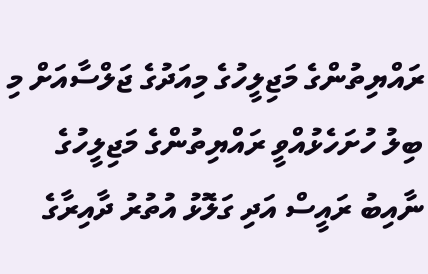ރައްޔިތުންގެ މަޖިލީހުގެ މިއަދުގެ ޖަލްސާއަށް މި ބިލު ހުށަހެޅުއްވީ ރައްޔިތުންގެ މަޖިލީހުގެ ނާއިބު ރައީސް އަދި ގަލޮޅު އުތުރު ދާއިރާގެ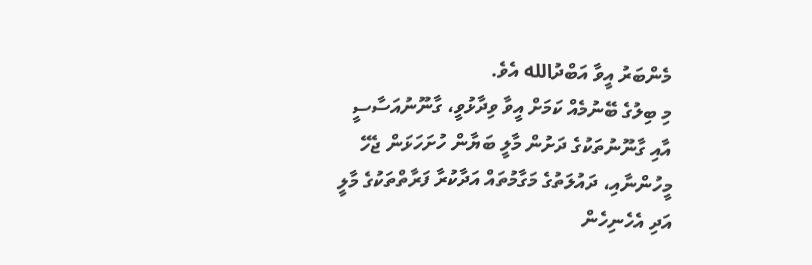މެންބަރު އީވާ އަބްދުالله އެވެ.
މި ބިލުގެ ބޭނުމެއް ކަމަށް އީވާ ވިދާޅުވީ، ގާނޫނުއަސާސީ އާއި ގާނޫނުތަކުގެ ދަށުން މާލީ ބަޔާން ހުށަހަޅަން ޖެހޭ މީހުންނާއި، ދައުލަތުގެ މަގާމުތައް އަދާކުރާ ފަރާތްތަކުގެ މާލީ އަދި އެހެނިހެން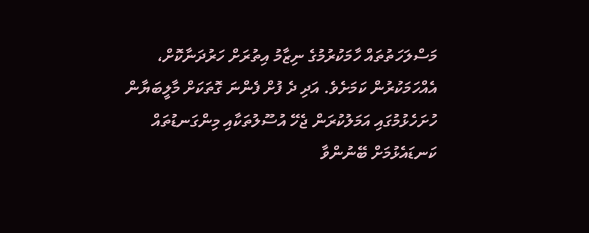މަސްލަހަތުތައް ހާމަކުރުމުގެ ނިޒާމު އިތުރަށް ހަރުދަނާކޮށް، އެއްހަމަކުރުން ކަމަށެވެ. އަދި ދެ ފުށް ފެންނަ ގޮތަކަށް މާލީބަޔާން ހުށަހެޅުމުގައި އަމަލުކުރަން ޖެހޭ އުސޫލުތަކާއި މިންގަނޑުތައް ކަނޑައެޅުމަށް ބޭނުންވާ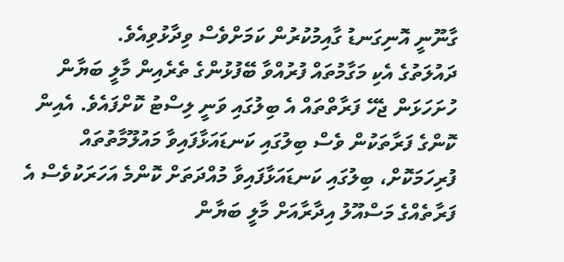ގާނޫނީ އޮނިގަނޑު ގާއިމުކުރުން ކަމަށްވެސް ވިދާޅުވިއެވެ.
ދައުލަތުގެ އެކި މަގާމުތައް ފުރުއްވާ ބޭފުޅުންގެ ތެރެއިން މާލީ ބަޔާން ހުށަހަޅަން ޖެހޭ ފަރާތްތައް އެ ބިލުގައި ވަނީ ލިސްޓު ކޮށްފައެވެ. އެއިން ކޮންގެ ފަރާތަކުން ވެސް ބިލުގައި ކަނޑައަޅާފައިވާ މައުލޫމާތުތައް ފުރިހަމަކޮށް، ބިލުގައި ކަނޑައަޅާފައިވާ މުއްދަތަށް ކޮންމެ އަހަރަކުވެސް އެ ފަރާތެއްގެ މަސްއޫލު އިދާރާއަށް މާލީ ބަޔާން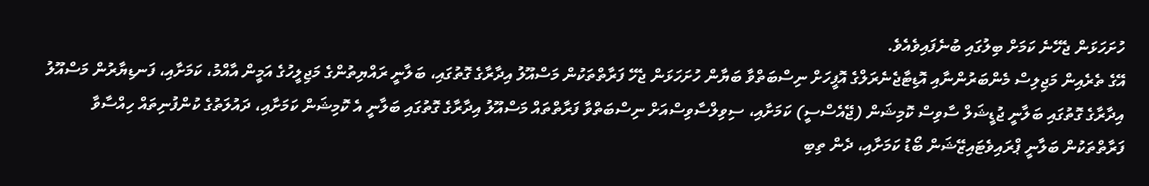ހުށަހަޅަން ޖެހޭނެ ކަމަށް ބިލުގައި ބުނެފައިވެއެވެ.
އޭގެ ތެރެއިން މަޖިލިސް މެންބަރުންނާއި އޮޑިޓާޖެނެރަލްގެ އޮފީހަށް ނިސްބަތްވާ ބަޔާން ހުށަހަޅަން ޖެހޭ ފަރާތްތަކުން މަސްއޫލު އިދާރާގެ ގޮތުގައި، ބަލާނީ ރައްޔިތުންގެ މަޖިލީހުގެ އަމީން އާއްމު، ކަމަށާއި، ފަނޑިޔާރުން މަސްއޫލު އިދާރާގެ ގޮތުގައި ބަލާނީ ޖުޑީޝަލް ސާވިސް ކޮމިޝަން (ޖޭއެސްސީ) ކަމަށާއި، ސިވިލްސާވިސްއަށް ނިސްބަތްވާ ފަރާތްތައް މަސްއޫލު އިދާރާގެ ގޮތުގައި ބަލާނީ އެ ކޮމިޝަން ކަމަށާއި، ދައުލަތުގެ ކުންފުނިތައް ހިއްސާވާ ފަރާތްތަކުން ބަލާނީ ޕްރައިވެޓައިޒޭޝަން ބޯޑު ކަމަށާއި، ދެން ތިބި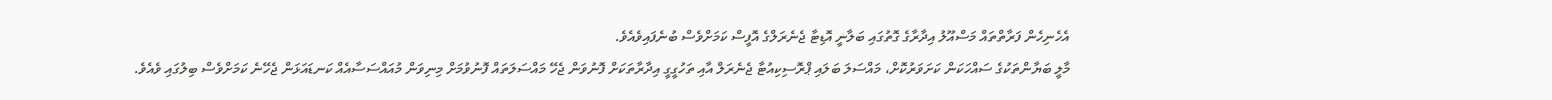އެހެނިހެން ފަރާތްތައް މަސްއޫލު އިދާރާގެ ގޮތުގައި ބަލާނީ އޮޑިޓާ ޖެނެރަލްގެ އޮފީސް ކަމަށްވެސް ބުނެފައިވެއެވެ.
މާލީ ބަޔާންތަކުގެ ސައްހަކަން ކަށަވަރުކޮށް، މައްސަލަ ބަލައި ޕްރޮސިކިއުޓާ ޖެނެރަލް އާއި ތަހުގީގީ އިދާރާތަކަށް ފޮނުވަން ޖެހޭ މައްސަލަތައް ފޮނުވުމަށް މިނިވަން މުއައްސަސާއެއް ކަނޑައަޅަން ޖެހޭނެ ކަމަށްވެސް ބިލުގައި ވެއެވެ.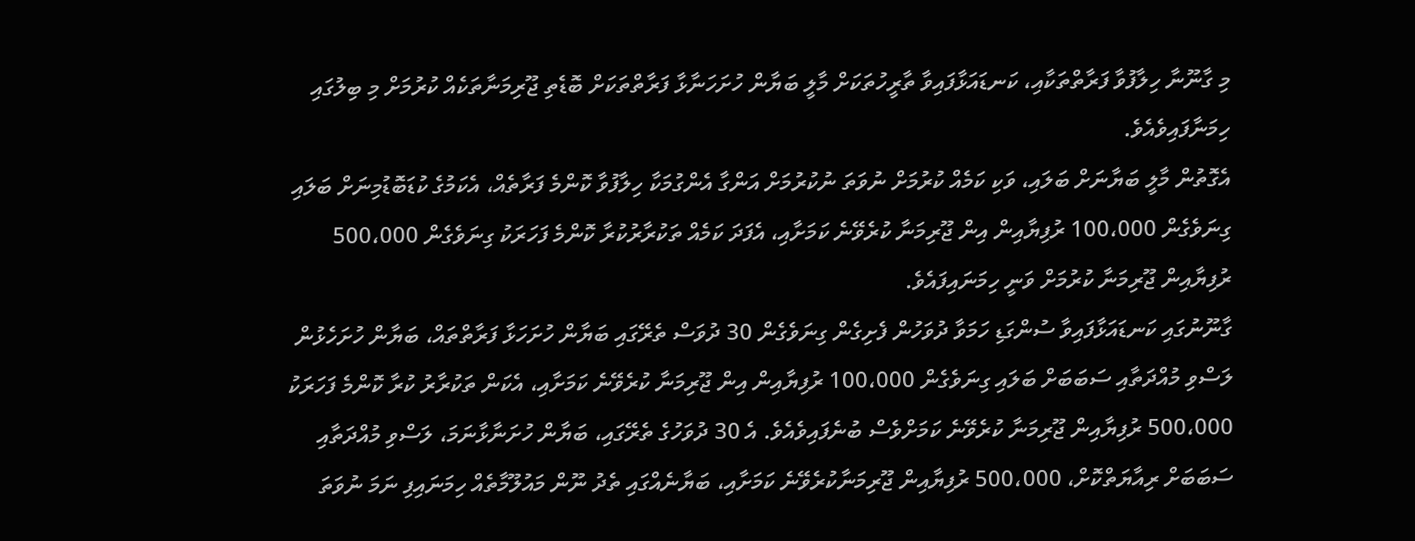މި ގާނޫނާ ހިލާފުވާ ފަރާތްތަކާއި، ކަނޑައަޅާފައިވާ ތާރީހުތަކަށް މާލީ ބަޔާން ހުށަހަނާޅާ ފަރާތްތަކަށް ބޮޑެތި ޖޫރިމަނާތަކެއް ކުރުމަށް މި ބިލުގައި ހިމަނާފައިވެއެވެ.
އެގޮތުން މާލީ ބަޔާނަށް ބަލައި، ވަކި ކަމެއް ކުރުމަށް ނުވަތަ ނުކުރުމަށް އަންގާ އެންގުމަކާ ހިލާފުވާ ކޮންމެ ފަރާތެއް، އެކަމުގެ ކުޑަބޮޑުމިނަށް ބަލައި ގިނަވެގެން 100،000 ރުފިޔާއިން އިން ޖޫރިމަނާ ކުރެވޭނެ ކަމަށާއި، އެފަދަ ކަމެއް ތަކުރާރުކުރާ ކޮންމެ ފަހަރަކު ގިނަވެގެން 500،000 ރުފިޔާއިން ޖޫރިމަނާ ކުރުމަށް ވަނީ ހިމަނައިފައެވެ.
ގާނޫނުގައި ކަނޑައަޅާފައިވާ ސުންގަޑި ހަމަވާ ދުވަހުން ފެށިގެން ގިނަވެގެން 30 ދުވަސް ތެރޭގައި ބަޔާން ހުށަހަޅާ ފަރާތްތައް، ބަޔާން ހުށަހެޅުން ލަސްވި މުއްދަތާއި ސަބަބަށް ބަލައި ގިނަވެގެން 100،000 ރުފިޔާއިން އިން ޖޫރިމަނާ ކުރެވޭނެ ކަމަށާއި، އެކަން ތަކުރާރު ކުރާ ކޮންމެ ފަހަރަކު 500،000 ރުފިޔާއިން ޖޫރިމަނާ ކުރެވޭނެ ކަމަށްވެސް ބުނެފައިވެއެވެ. އެ 30 ދުވަހުގެ ތެރޭގައި، ބަޔާން ހުށަނާޅާނަމަ، ލަސްވި މުއްދަތާއި ސަބަބަށް ރިއާޔަތްކޮށް، 500،000 ރުފިޔާއިން ޖޫރިމަނާކުރެވޭނެ ކަމަށާއި، ބަޔާނެއްގައި ތެދު ނޫން މައުލޫމާތެއް ހިމަނައިފި ނަމަ ނުވަތަ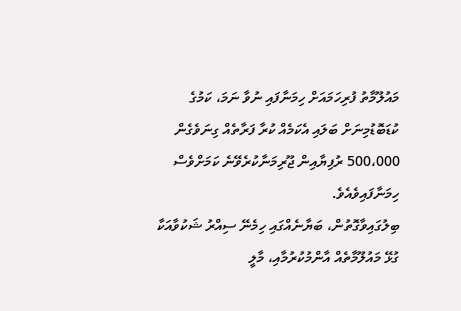މައުލޫމާތު ފުރިހަމައަށް ހިމަނާފައި ނުވާ ނަމަ، ކަމުގެ ކުޑަބޮޑުމިނަށް ބަލައި އެކަމެއް ކުރާ ފަރާތެއް ގިނަވެގެން 500،000 ރުފިޔާއިން ޖޫރިމަނާކުރެވޭނެ ކަމަށްވެސް ހިމަނާފައިވެއެވެ.
ބިލުގައިވާގޮތުން، ބަޔާނެއްގައި ހިމެނޭ ސިއްރު ޝަކުވާއަކާ ގުޅޭ މައުލޫމާތެއް އާންމުކުރުމާއި، މާލީ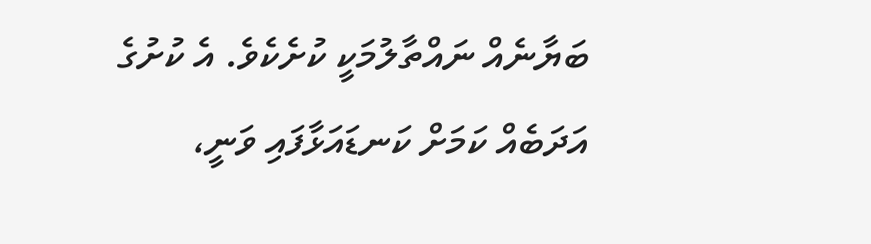ބަޔާނެއް ނައްތާލުމަކީ ކުށެކެވެ. އެ ކުށުގެ އަދަބެއް ކަމަށް ކަނޑައަޅާފައި ވަނީ،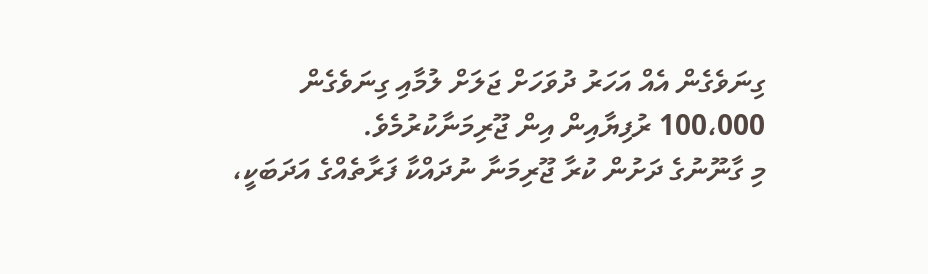ގިނަވެގެން އެއް އަހަރު ދުވަހަށް ޖަލަށް ލުމާއި ގިނަވެގެން 100،000 ރުފިޔާއިން އިން ޖޫރިމަނާކުރުމެވެ.
މި ގާނޫނުގެ ދަށުން ކުރާ ޖޫރިމަނާ ނުދައްކާ ފަރާތެއްގެ އަދަބަކީ،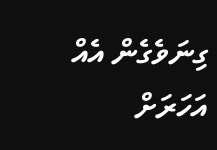ގިނަވެގެން އެއް އަހަރަށް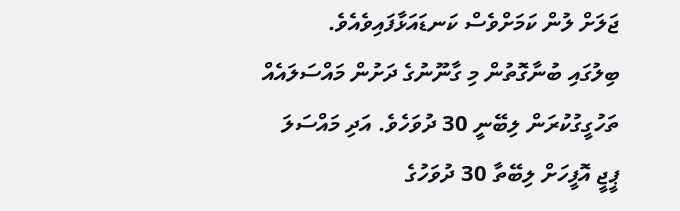ޖަލަށް ލުން ކަމަށްވެސް ކަނޑައަޅާފައިވެއެވެ.
ބިލުގައި ބުނާގޮތުން މި ގާނޫނުގެ ދަށުން މައްސަލައެއް ތަހުގީގުކުރަން ލިބޭނީ 30 ދުވަހެވެ. އަދި މައްސަލަ ޕީޖީ އޮފީހަށް ލިބޭތާ 30 ދުވަހުގެ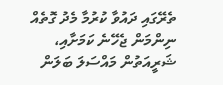ތެރޭގައި ދައުވާ ކުރުމާ މެދު ގޮތެއް ނިންމަން ޖެހޭނެ ކަމަށާއި، ޝަރީއަތުން މައްސަލަ ބަލަން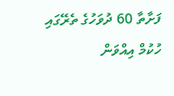ފަށާތާ 60 ދުވަހުގެ ތެރޭގައި ހުކުމް އިއްވަން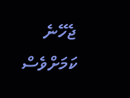ޖެހޭނެ ކަމަށްވެސް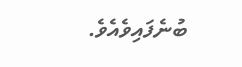ބުނެފައިވެއެވެ.